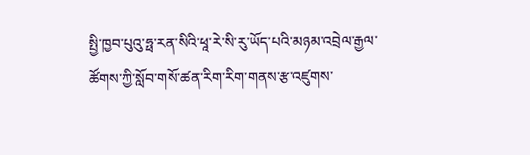སྤྱི་ཁྱབ་པུའུ་ཧྥ་རན་སིའི་ཕཱ་རེ་སི་རུ་ཡོད་པའི་མཉམ་འབྲེལ་རྒྱལ་ཚོགས་ཀྱི་སློབ་གསོ་ཚན་རིག་རིག་གནས་རྩ་འཛུགས་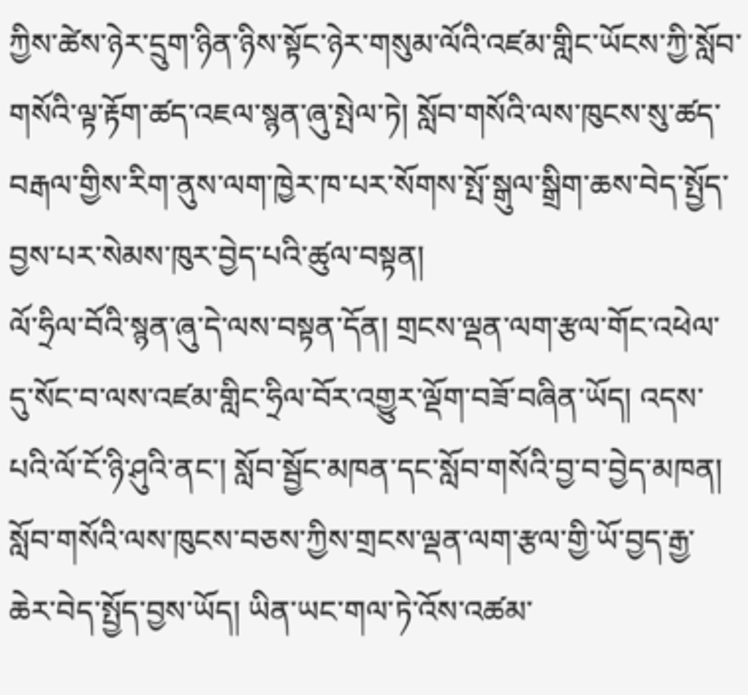ཀྱིས་ཚེས་ཉེར་དྲུག་ཉིན་ཉིས་སྟོང་ཉེར་གསུམ་ལོའི་འཛམ་གླིང་ཡོངས་ཀྱི་སློབ་གསོའི་ལྟ་རྟོག་ཚད་འཇལ་སྙན་ཞུ་སྤེལ་ཏེ། སློབ་གསོའི་ལས་ཁུངས་སུ་ཚད་བརྒལ་གྱིས་རིག་ནུས་ལག་ཁྱེར་ཁ་པར་སོགས་སྤོ་སྒུལ་སྒྲིག་ཆས་བེད་སྤྱོད་བྱས་པར་སེམས་ཁུར་བྱེད་པའི་ཚུལ་བསྟན།
ལོ་ཧྲིལ་བོའི་སྙན་ཞུ་དེ་ལས་བསྟན་དོན། གྲངས་ལྡན་ལག་རྩལ་གོང་འཕེལ་དུ་སོང་བ་ལས་འཛམ་གླིང་ཧྲིལ་བོར་འགྱུར་ལྡོག་བཟོ་བཞིན་ཡོད། འདས་པའི་ལོ་ངོ་ཉི་ཤུའི་ནང་། སློབ་སྦྱོང་མཁན་དང་སློབ་གསོའི་བྱ་བ་བྱེད་མཁན། སློབ་གསོའི་ལས་ཁུངས་བཅས་ཀྱིས་གྲངས་ལྡན་ལག་རྩལ་གྱི་ཡོ་བྱད་རྒྱ་ཆེར་བེད་སྤྱོད་བྱས་ཡོད། ཡིན་ཡང་གལ་ཏེ་འོས་འཚམ་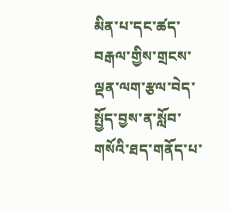མིན་པ་དང་ཚད་བརྒལ་གྱིས་གྲངས་ལྡན་ལག་རྩལ་བེད་སྤྱོད་བྱས་ན་སློབ་གསོའི་ཐད་གནོད་པ་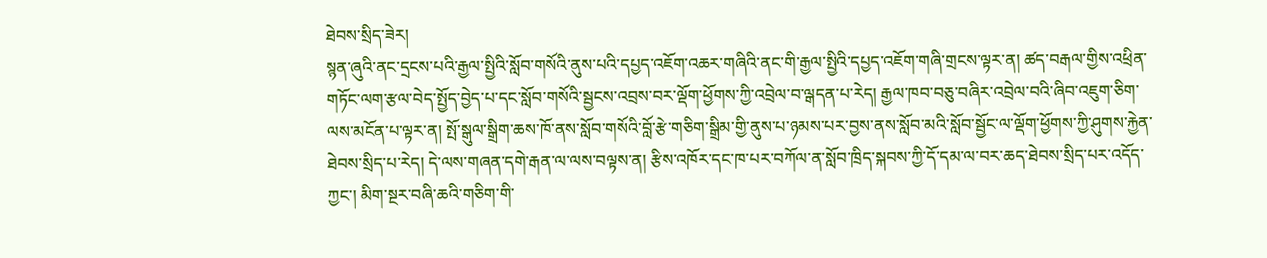ཐེབས་སྲིད་ཟེར།
སྙན་ཞུའི་ནང་དྲངས་པའི་རྒྱལ་སྤྱིའི་སློབ་གསོའི་ནུས་པའི་དཔྱད་འཇོག་འཆར་གཞིའི་ནང་གི་རྒྱལ་སྤྱིའི་དཔྱད་འཇོག་གཞི་གྲངས་ལྟར་ན། ཚད་བརྒལ་གྱིས་འཕྲིན་གཏོང་ལག་རྩལ་བེད་སྤྱོད་བྱེད་པ་དང་སློབ་གསོའི་སྦྱངས་འབྲས་བར་ལྡོག་ཕྱོགས་ཀྱི་འབྲེལ་བ་ལྒདན་པ་རེད། རྒྱལ་ཁབ་བཅུ་བཞིར་འབྲེལ་བའི་ཞིབ་འཇུག་ཅིག་ལས་མངོན་པ་ལྟར་ན། སྤོ་སྒུལ་སྒྲིག་ཆས་ཁོ་ནས་སློབ་གསོའི་བློ་རྩེ་གཅིག་སྒྲིམ་གྱི་ནུས་པ་ཉམས་པར་བྱས་ནས་སློབ་མའི་སློབ་སྦྱོང་ལ་ལྡོག་ཕྱོགས་ཀྱི་ཤུགས་རྐྱེན་ཐེབས་སྲིད་པ་རེད། དེ་ལས་གཞན་དགེ་རྒན་ལ་ལས་བལྟས་ན། རྩིས་འཁོར་དང་ཁ་པར་བཀོལ་ན་སློབ་ཁྲིད་སྐབས་ཀྱི་དོ་དམ་ལ་བར་ཆད་ཐེབས་སྲིད་པར་འདོད་ཀྱང་། མིག་སྔར་བཞི་ཆའི་གཅིག་གི་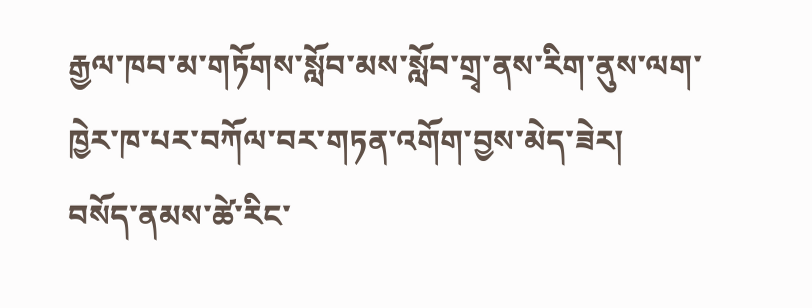རྒྱལ་ཁབ་མ་གཏོགས་སློབ་མས་སློབ་གྲྭ་ནས་རིག་ནུས་ལག་ཁྱེར་ཁ་པར་བཀོལ་བར་གཏན་འགོག་བྱས་མེད་ཟེར།
བསོད་ནམས་ཚེ་རིང་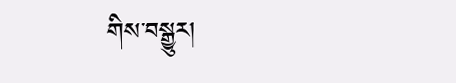གིས་བསྒྱུར།